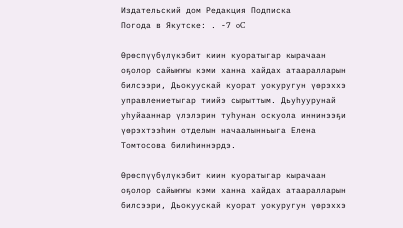Издательский дом Редакция Подписка
Погода в Якутске: . -7 oC

Өрөспүүбүлүкэбит киин куоратыгар кырачаан оҕолор сайыҥҥы кэми ханна хайдах атааралларын билсээри, Дьокуускай куорат уокуругун үөрэххэ управлениетыгар тиийэ сырыттым. Дьуһуурунай уһуйааннар үлэлэрин туһунан оскуола иннинээҕи үөрэхтээһин отделын начаалынньыга Елена Томтосова билиһиннэрдэ.

Өрөспүүбүлүкэбит киин куоратыгар кырачаан оҕолор сайыҥҥы кэми ханна хайдах атааралларын билсээри, Дьокуускай куорат уокуругун үөрэххэ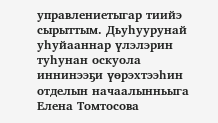управлениетыгар тиийэ сырыттым. Дьуһуурунай уһуйааннар үлэлэрин туһунан оскуола иннинээҕи үөрэхтээһин отделын начаалынньыга Елена Томтосова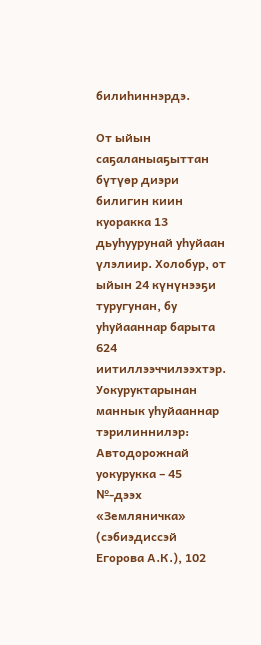билиһиннэрдэ.

От ыйын саҕаланыаҕыттан бүтүөр диэри билигин киин куоракка 13 дьуһуурунай уһуйаан үлэлиир. Холобур, от ыйын 24 күнүнээҕи туругунан, бу уһуйааннар барыта 624 иитиллээччилээхтэр. Уокуруктарынан маннык уһуйааннар тэрилиннилэр: Автодорожнай уокурукка – 45 №-дээх «Земляничка» (сэбиэдиссэй Егорова А.К.), 102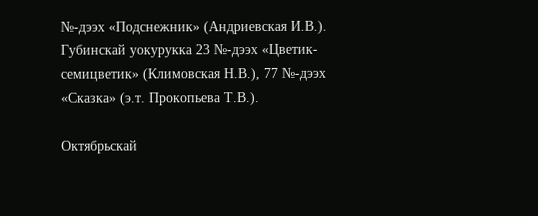№-дээх «Подснежник» (Андриевская И.В.). Губинскай уокурукка 23 №-дээх «Цветик-семицветик» (Климовская Н.В.), 77 №-дээх «Сказка» (э.т. Прокопьева Т.В.).

Октябрьскай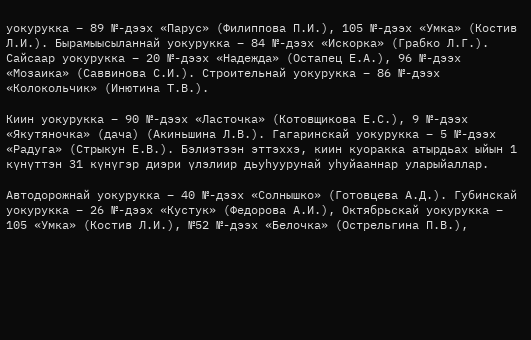уокурукка – 89 №-дээх «Парус» (Филиппова П.И.), 105 №-дээх «Умка» (Костив Л.И.). Бырамыысыланнай уокурукка – 84 №-дээх «Искорка» (Грабко Л.Г.). Сайсаар уокурукка – 20 №-дээх «Надежда» (Остапец Е.А.), 96 №-дээх «Мозаика» (Саввинова С.И.). Строительнай уокурукка – 86 №-дээх «Колокольчик» (Инютина Т.В.).

Киин уокурукка – 90 №-дээх «Ласточка» (Котовщикова Е.С.), 9 №-дээх «Якутяночка» (дача) (Акиньшина Л.В.). Гагаринскай уокурукка – 5 №-дээх «Радуга» (Стрыкун Е.В.). Бэлиэтээн эттэххэ, киин куоракка атырдьах ыйын 1 күнүттэн 31 күнүгэр диэри үлэлиир дьуһуурунай уһуйааннар уларыйаллар.

Автодорожнай уокурукка – 40 №-дээх «Солнышко» (Готовцева А.Д.). Губинскай уокурукка – 26 №-дээх «Кустук» (Федорова А.И.), Октябрьскай уокурукка – 105 «Умка» (Костив Л.И.), №52 №-дээх «Белочка» (Острельгина П.В.),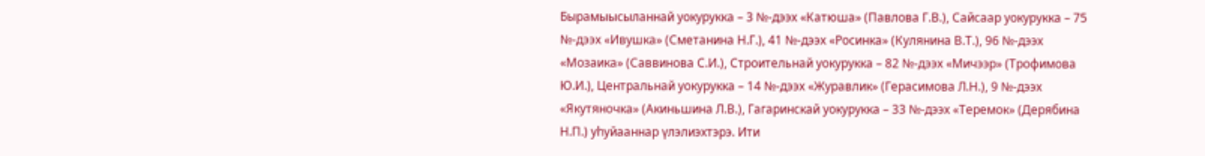Бырамыысыланнай уокурукка – 3 №-дээх «Катюша» (Павлова Г.В.), Сайсаар уокурукка – 75 №-дээх «Ивушка» (Сметанина Н.Г.), 41 №-дээх «Росинка» (Кулянина В.Т.), 96 №-дээх «Мозаика» (Саввинова С.И.), Строительнай уокурукка – 82 №-дээх «Мичээр» (Трофимова Ю.И.), Центральнай уокурукка – 14 №-дээх «Журавлик» (Герасимова Л.Н.), 9 №-дээх «Якутяночка» (Акиньшина Л.В.), Гагаринскай уокурукка – 33 №-дээх «Теремок» (Дерябина Н.П.) уһуйааннар үлэлиэхтэрэ. Ити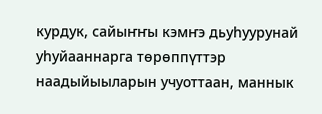курдук, сайыҥҥы кэмҥэ дьуһуурунай уһуйааннарга төрөппүттэр наадыйыыларын учуоттаан, маннык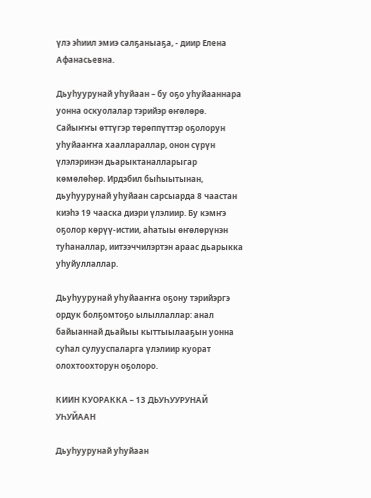үлэ эһиил эмиэ салҕаныаҕа, - диир Елена Афанасьевна.

Дьуһуурунай уһуйаан – бу оҕо уһуйааннара уонна оскуолалар тэрийэр өҥөлөрө. Сайыҥҥы өттүгэр төрөппүттэр оҕолорун уһуйааҥҥа хааллараллар, онон сүрүн үлэлэринэн дьарыктаналларыгар көмөлөһөр. Ирдэбил быһыытынан, дьуһуурунай уһуйаан сарсыарда 8 чаастан киэһэ 19 чааска диэри үлэлиир. Бу кэмҥэ оҕолор көрүү-истии, аһатыы өҥөлөрүнэн туһаналлар, иитээччилэртэн араас дьарыкка уһуйуллаллар.

Дьуһуурунай уһуйааҥҥа оҕону тэрийэргэ ордук болҕомтоҕо ылыллаллар: анал байыаннай дьайыы кыттыылааҕын уонна суһал сулууспаларга үлэлиир куорат олохтоохторун оҕолоро.

КИИН КУОРАККА – 13 ДЬУҺУУРУНАЙ УҺУЙААН

Дьуһуурунай уһуйаан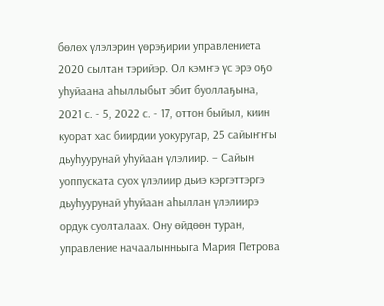бөлөх үлэлэрин үөрэҕирии управлениета 2020 сылтан тэрийэр. Ол кэмҥэ үс эрэ оҕо уһуйаана аһыллыбыт эбит буоллаҕына, 2021 с. - 5, 2022 с. - 17, оттон быйыл, киин куорат хас биирдии уокуругар, 25 сайыҥҥы дьуһуурунай уһуйаан үлэлиир. – Сайын уоппуската суох үлэлиир дьиэ кэргэттэргэ дьуһуурунай уһуйаан аһыллан үлэлиирэ ордук суолталаах. Ону өйдөөн туран, управление начаалынньыга Мария Петрова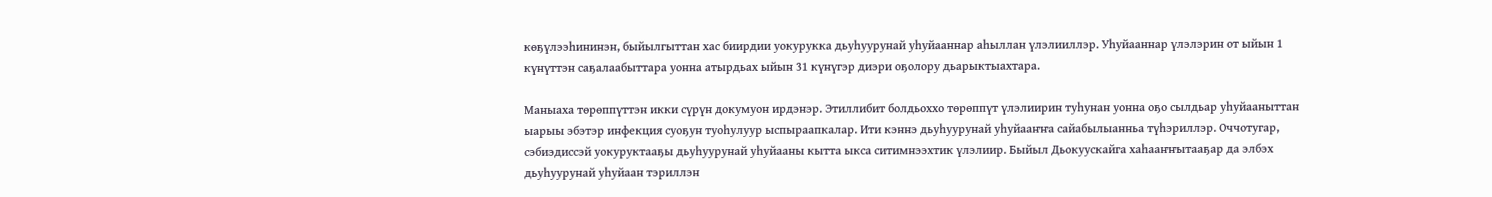көҕүлээһининэн, быйылгыттан хас биирдии уокурукка дьуһуурунай уһуйааннар аһыллан үлэлииллэр. Уһуйааннар үлэлэрин от ыйын 1 күнүттэн саҕалаабыттара уонна атырдьах ыйын 31 күнүгэр диэри оҕолору дьарыктыахтара.

Маныаха төрөппүттэн икки сүрүн докумуон ирдэнэр. Этиллибит болдьоххо төрөппүт үлэлиирин туһунан уонна оҕо сылдьар уһуйааныттан ыарыы эбэтэр инфекция суоҕун туоһулуур ыспыраапкалар. Ити кэннэ дьуһуурунай уһуйааҥҥа сайабылыанньа түһэриллэр. Оччотугар, сэбиэдиссэй уокуруктааҕы дьуһуурунай уһуйааны кытта ыкса ситимнээхтик үлэлиир. Быйыл Дьокуускайга хаһааҥҥытааҕар да элбэх дьуһуурунай уһуйаан тэриллэн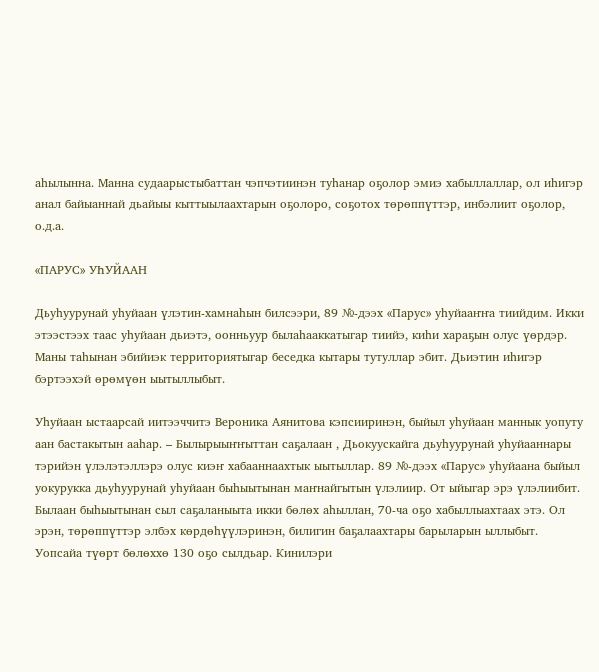аһылынна. Манна судаарыстыбаттан чэпчэтиинэн туһанар оҕолор эмиэ хабыллаллар, ол иһигэр анал байыаннай дьайыы кыттыылаахтарын оҕолоро, соҕотох төрөппүттэр, инбэлиит оҕолор, о.д.а.

«ПАРУС» УҺУЙААН

Дьуһуурунай уһуйаан үлэтин-хамнаһын билсээри, 89 №-дээх «Парус» уһуйааҥҥа тиийдим. Икки этээстээх таас уһуйаан дьиэтэ, оонньуур былаһааккатыгар тиийэ, киһи хараҕын олус үөрдэр. Маны таһынан эбийиэк территориятыгар беседка кытары тутуллар эбит. Дьиэтин иһигэр бэртээхэй өрөмүөн ыытыллыбыт.

Уһуйаан ыстаарсай иитээччитэ Вероника Аянитова кэпсииринэн, быйыл уһуйаан маннык уопуту аан бастакытын ааһар. – Былырыыҥҥыттан саҕалаан , Дьокуускайга дьуһуурунай уһуйааннары тэрийэн үлэлэтэллэрэ олус киэҥ хабааннаахтык ыытыллар. 89 №-дээх «Парус» уһуйаана быйыл уокурукка дьуһуурунай уһуйаан быһыытынан маҥнайгытын үлэлиир. От ыйыгар эрэ үлэлиибит. Былаан быһыытынан сыл саҕаланыыта икки бөлөх аһыллан, 70-ча оҕо хабыллыахтаах этэ. Ол эрэн, төрөппүттэр элбэх көрдөһүүлэринэн, билигин баҕалаахтары барыларын ыллыбыт. Уопсайа түөрт бөлөххө 130 оҕо сылдьар. Кинилэри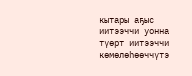кытары аҕыс иитээччи уонна түөрт иитээччи көмөлөһөөччүтэ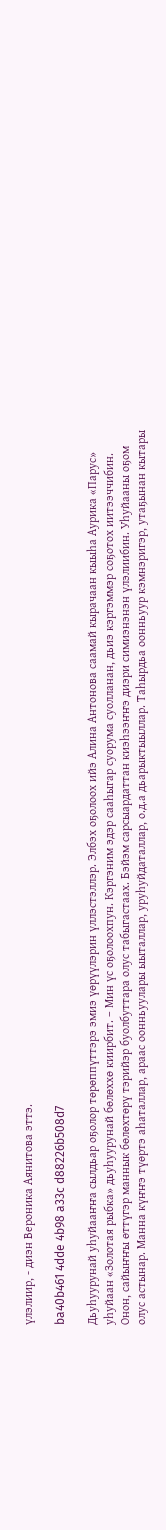үлэлиир, - диэн Вероника Аянитова эттэ.

ba40b461 4dde 4b98 a33c d88226b508d7

Дьуһуурунай уһуйааҥҥа сылдьар оҕолор төрөппүттэрэ эмиэ үөрүүлэрин үллэстэллэр. Элбэх оҕолоох ийэ Алина Антонова саамай кырачаан кыыһа Аурика «Парус» уһуйаан «Золотая рыбка» дьуһуурунай бөлөххө киирбит. – Мин үс оҕолоохпун. Кэргэним эдэр сааһыгар суорума суолланан, дьиэ кэргэммэр соҕотох иитээччибин. Онон, сайыҥҥы өттүгэр маннык бөлөхтөрү тэрийэр буолбуттара олус табыгастаах. Бэйэм сарсыардаттан киэһээҥҥэ диэри симиэнэнэн үлэлиибин. Уһуйааны оҕом олус астынар. Манна күҥҥэ түөртэ аһаталлар, араас оонньуулары ыыталлар, уруһуйдаталлар, о.д.а дьарыктыыллар. Таһырдьа оонньуур кэмнэригэр, утаҕынан кытары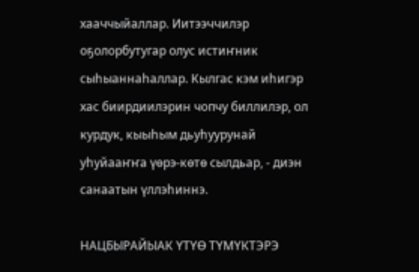хааччыйаллар. Иитээччилэр оҕолорбутугар олус истиҥник сыһыаннаһаллар. Кылгас кэм иһигэр хас биирдиилэрин чопчу биллилэр, ол курдук, кыыһым дьуһуурунай уһуйааҥҥа үөрэ-көтө сылдьар, - диэн санаатын үллэһиннэ.

НАЦБЫРАЙЫАК ҮТҮӨ ТҮМҮКТЭРЭ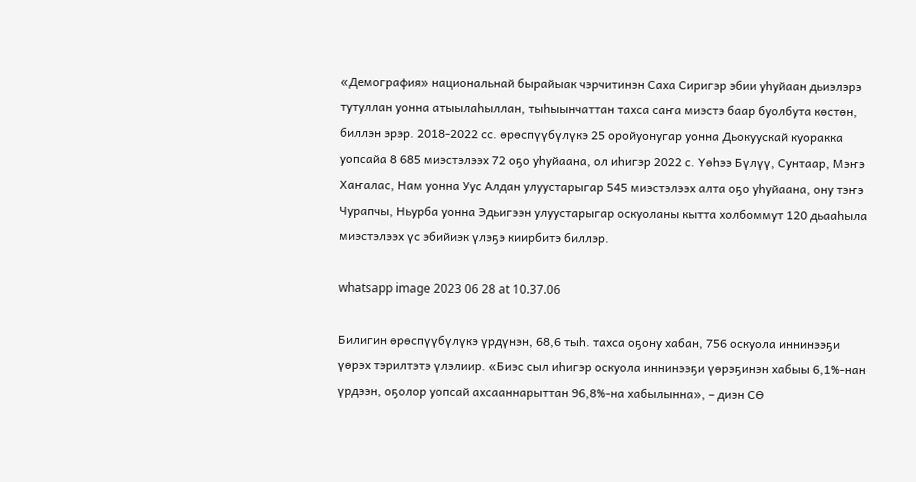«Демография» национальнай бырайыак чэрчитинэн Саха Сиригэр эбии уһуйаан дьиэлэрэ тутуллан уонна атыылаһыллан, тыһыынчаттан тахса саҥа миэстэ баар буолбута көстөн, биллэн эрэр. 2018-2022 сс. өрөспүүбүлүкэ 25 оройуонугар уонна Дьокуускай куоракка уопсайа 8 685 миэстэлээх 72 оҕо уһуйаана, ол иһигэр 2022 с. Үөһээ Бүлүү, Сунтаар, Мэҥэ Хаҥалас, Нам уонна Уус Алдан улуустарыгар 545 миэстэлээх алта оҕо уһуйаана, ону тэҥэ Чурапчы, Ньурба уонна Эдьигээн улуустарыгар оскуоланы кытта холбоммут 120 дьааһыла миэстэлээх үс эбийиэк үлэҕэ киирбитэ биллэр.

whatsapp image 2023 06 28 at 10.37.06

Билигин өрөспүүбүлүкэ үрдүнэн, 68,6 тыһ. тахса оҕону хабан, 756 оскуола иннинээҕи үөрэх тэрилтэтэ үлэлиир. «Биэс сыл иһигэр оскуола иннинээҕи үөрэҕинэн хабыы 6,1%-нан үрдээн, оҕолор уопсай ахсааннарыттан 96,8%-на хабылынна», – диэн СӨ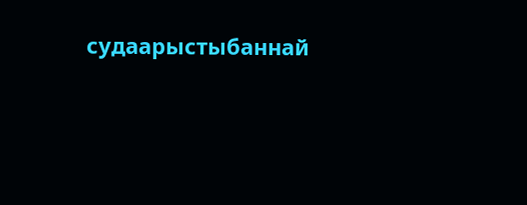судаарыстыбаннай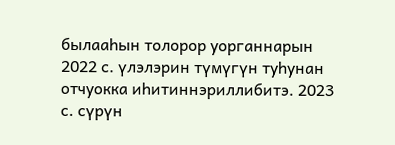былааһын толорор уорганнарын 2022 с. үлэлэрин түмүгүн туһунан отчуокка иһитиннэриллибитэ. 2023 с. сүрүн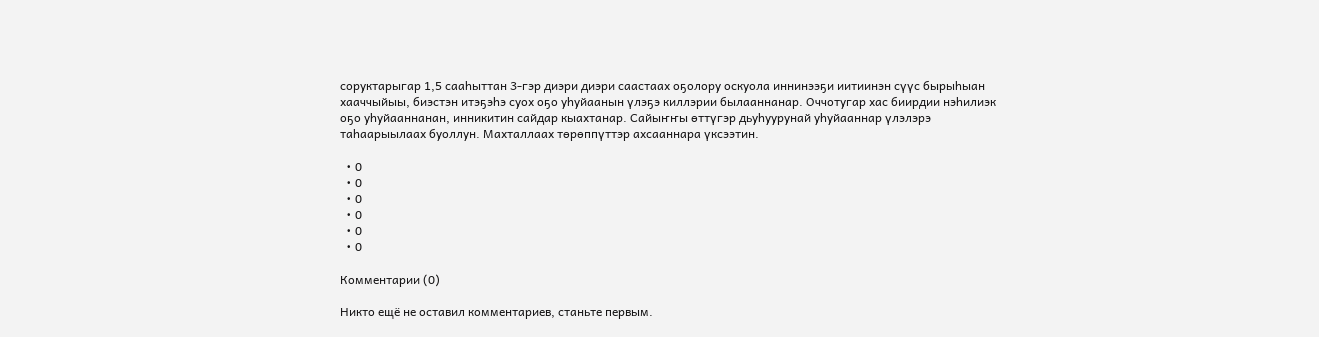соруктарыгар 1,5 сааһыттан 3-гэр диэри диэри саастаах оҕолору оскуола иннинээҕи иитиинэн сүүс бырыһыан хааччыйыы, биэстэн итэҕэһэ суох оҕо уһуйаанын үлэҕэ киллэрии былааннанар. Оччотугар хас биирдии нэһилиэк оҕо уһуйааннанан, инникитин сайдар кыахтанар. Сайыҥҥы өттүгэр дьуһуурунай уһуйааннар үлэлэрэ таһаарыылаах буоллун. Махталлаах төрөппүттэр ахсааннара үксээтин.

  • 0
  • 0
  • 0
  • 0
  • 0
  • 0

Комментарии (0)

Никто ещё не оставил комментариев, станьте первым.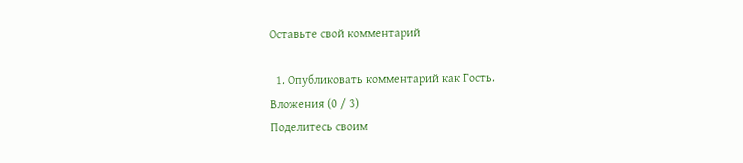Оставьте свой комментарий

  1. Опубликовать комментарий как Гость.
Вложения (0 / 3)
Поделитесь своим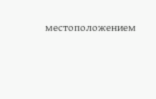местоположением